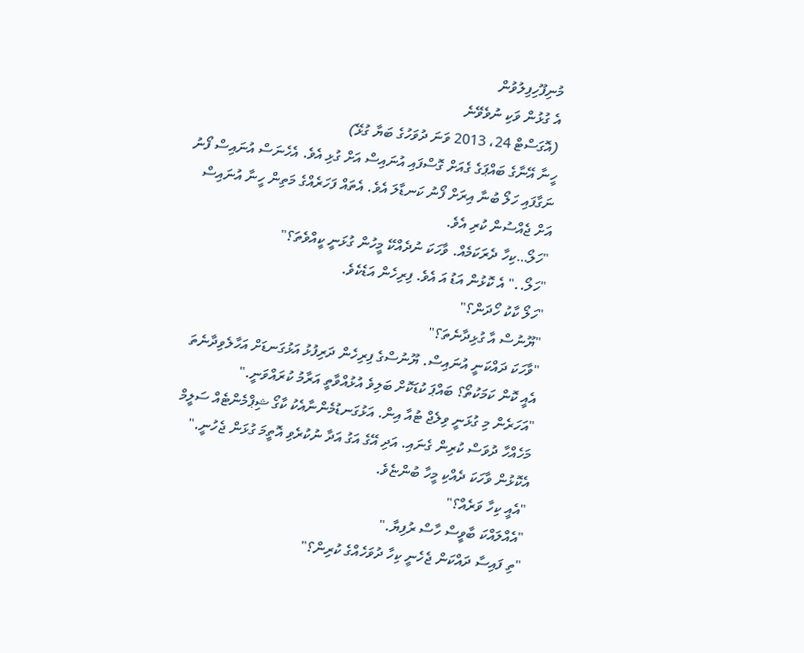މުނިފޫހިފިލުވުން
އެ ގުޅުން ވަކި ނުވެވޭނެ
(އޮގަސްޓް 24، 2013 ވަނަ ދުވަހުގެ ބަޔާ ގުޅޭ)
ހީނާ އޭނާގެ ބައްޕަގެ ގެއަށް ގޮސްފައި އުނައިސް އަށް ގުޅި އެވެ. އެހެނަސް އުނައިސް ފޯނު ނަގާފައި ހަލޯ ބުނާ އިރަށް ފޯނު ކަނޑާލަ އެވެ. އެތައް ފަހަރެއްގެ މަތިން ހީނާ އުނައިސް އަށް ޖެއްސުން ކުރި އެވެ.
"ހަލޯ…ކިހާ ދެރަކަމެއް. ވާހަކަ ނުދެއްކޭ މީހުން ގުޅަނީ ކީއްވެތަ؟"
"ހަލޯ.." އެ ކޮޅުން އަޑު އަ އެވެ. ފިރިހެން އަޑެކެވެ.
"ހަލޯ ކާކު ހޯދަން؟"
"ޔޫނުސް އާ ގުޅިދާނެތަ؟"
"ވާހަކަ ދައްކަނީ އުނައިސް. ޔޫނުސްގެ ފިރިހެން ދަރިފުޅު އަޅުގަނޑަށް އަހާލެވިދާނެތަ އެއީ ކޮން ކަމަކުތޯ؟ ބައްޕަ ކުޑަކޮށް ބަލިވެ އުޅުއްވާތީ އަރާމު ކުރައްވަނީ."
"އަހަރެން މި ގުޅަނީ ވިލެޖް ޓުއާ އިން. އަޅުގަނޑުމެންނާއެކު ކާގޯ ޝިޕްމެންޓެއް ސަލީމް މަހެއްހާ ދުވަސް ކުރިން ގެނައި. އަދި އޭގެ އަގު އަދާ ނުކުރެވި އޮތީމަ ގުޅަން ޖެހުނީ." އެކޮޅުން ވާހަކަ ދެއްކި މީހާ ބުންޏެވެ.
"އެއީ ކިހާ ވަރެއް؟"
"އެއްލައްކަ ބާވީސް ހާސް ރުފިޔާ."
"ތި ފައިސާ ދައްކަން ޖެހެނީ ކިހާ ދުވަހެއްގެ ކުރިން؟"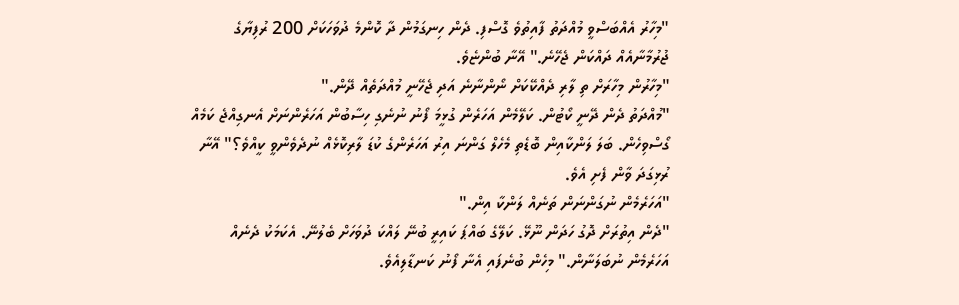"މިހާރު އެއްބަސްވީ މުއްދަތު ފާއިތުވެ ގޮސްފި. ދެން ހިނގަމުން ދާ ކޮންމެ ދުވަހަކަށް 200 ރުފިޔާގެ ޖުރުމާނާއެއް ދައްކަން ޖެހޭނެ." އޭނާ ބުންޏެވެ.
"މިހާރުން މިހާރަށް ތި ލާރި ދެއްކޭކަށް ނޯންނާނެ އަދި ޖެހޭނީ މުއްދަތެއް ދޭން."
"މުއްދަތު ދެން ދޭނީ ކޯޓުން. ކަލޭމެން އަހަރެން ގުޅީމަ ފޯނު ނުނެގި ހިސާބުން އަހަރެންނަށް އެނގިއްޖެ ކަމެއް ގޯސްވިހެން. ބަލަ ލަންކާއިން ބޮޑެތި މެހެލް ގަންނަ އިރު އަހަރެންގެ ކުޑަ ލާރިކޮޅެއް ނުދެވެންވީ ކީއްވެ؟" އޭނާ ރުޅިގަދަ ވާން ފެށި އެވެ.
"އަހަރެމެން ނުގަންނަން ތަނެއް ލަންކާ އިން."
"ދެން އިތުރަށް ދޮގު ހަދަން ނޫޅޭ. ކަލޭގެ ބައްޕަ ކައިރީ ބުނޭ ލައްކަ ދުވަހަށް ބެލުނޭ. އެކަމަކު ދެނެއް އަހަރެމެން ނުބަލަނާން." މިހެން ބުނެފައި އެނާ ފޯނު ކަނޑާލިއެވެ.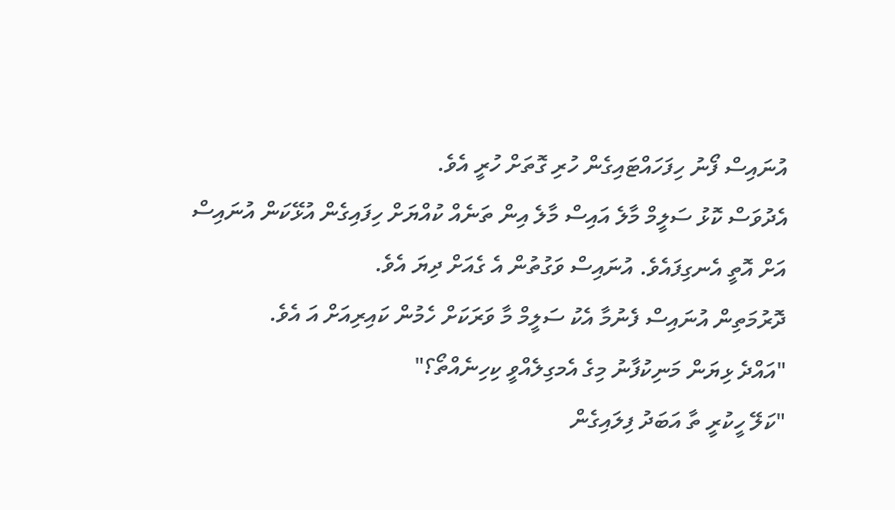އުނައިސް ފޯނު ހިފަހައްޓައިގެން ހުރި ގޮތަށް ހުރީ އެވެ.
އެދުވަސް ކޮޅު ސަލީމް މާލެ އައިސް މާލެ އިން ތަނެއް ކުއްޔަށް ހިފައިގެން އުޅޭކަން އުނައިސް އަށް އޮތީ އެނގިފައެވެ. އުނައިސް ވަގުތުން އެ ގެއަށް ދިޔަ އެވެ.
ދޮރުމަތިން އުނައިސް ފެނުމާ އެކު ސަލީމް މާ ވަރަކަށް ހެމުން ކައިރިއަށް އަ އެވެ.
"އައްދެ ޅިޔަން މަނިކުފާނު މިގެ އެމގިލެއްވީ ކިހިނެއްތޯ؟"
"ކަލޭ ހީކުރީ ތާ އަބަދު ފިލައިގެން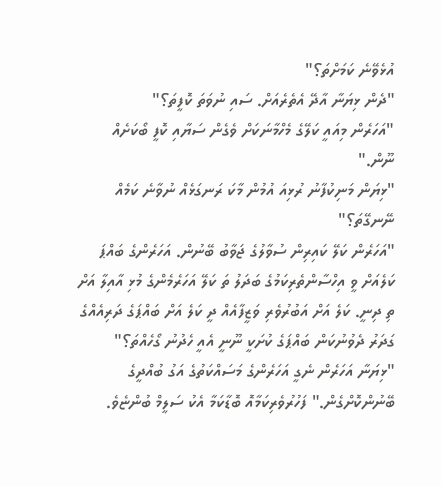އުޅެވޭނެ ކަމަށްތަ؟"
"ދެން ޅިޔަނާ އާދޭ އެތެރެއަށް. ސައި ނުވަތަ ކޮފީތަ؟"
"އަހަރެން މިއައީ ކަލޭގެ މެހްމާނަކަށް ވެގެން ސަޔާއި ކޮފީ ބޯކަށެއް ނޫން."
"ޅިޔަން މަނިކުފާނު ރުޅިއަ އުމުން މާކަ ރަނގަޅެއް ނުވާނެ ކަމެއް ނޭނގޭތަ؟"
"އަހަރެން ކަލޭ ކައިރިން ސުވާލުގެ ޖަވާބު ބޭނުން. އަހަރެންގެ ބައްޕަ ކަލެއަށް ވީ އިހްސާންތެރިކަމުގެ ބަދަލު ތަ ކަލޭ އަހަރެމެންގެ މުޅި އާއިލާ އަށް ތި ދިނީ. ކަލެ އަށް އަބުރުވެރި ވަޒީފާއެއް ދީ ކަލެ އަށް ބައްޕަގެ ދަރިއެއްގެ ގަދަރު ދެވުނުކަން ބައްޕަގެ ކުށަކީ ނޫނީ އެއީ ހެދުނު ގޯހެއްތަ؟"
"ޅިޔަނާ އަހަރެން ނެގީ އަހަރެންގެ މަސައްކަތުގެ އަގު ބުއްދީގެ ބޭނުންކޮށްގެން." ފަހުރުވެރިކަމާއޮ ބޮޑާކަމާ އެކު ސަލީމް ބުންޏެވެ.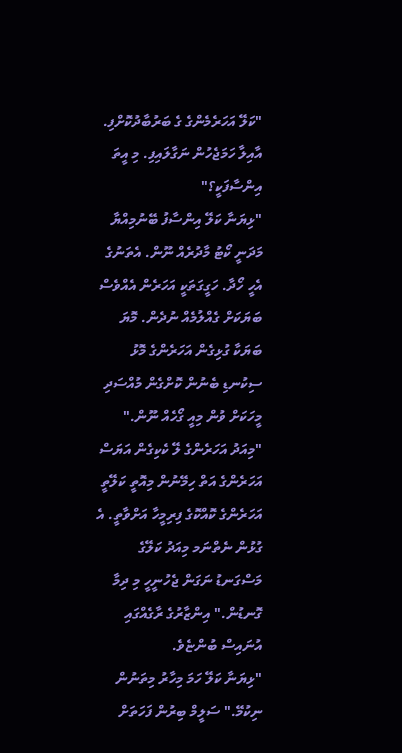"ކަލޭ އަހަރެމެންގެ ގެ ބަރުބާދުކޮށްފި. އާއިލާ ހަމަޖެހުން ނަގާލައިފި. މި އީތަ އިންސާފަކީ؟"
"ޅިޔަނާ ކަލޭ އިންސާފު ބޭނުމިއްޔާ މަދަނީ ކޯޓު މާދުރެއް ނޫން. އެތަނުގެ އެހީ ހޯދާ. ހަގީގަތަކީ އަހަރެން އެއްވެސް ބަޔަކަށް ގެއްލުމެއް ނުދެން. މޮޔަ ބަޔަކާ ގުޅިގެން އަހަރެންގެ މޮޅު ސިކުނޑި ބެނުން ކޮށްގެން މުއްސަދި މީހަކަށް ވުން މިއީ ގޯހެއް ނޫން."
"މިއަދު އަހަރެންގެ ލޭ ކެކިގެން އަޔަސް އަހަރެންގެ އަތް ހިމޭނުން މިއޮތީ ކަލޭތީ އަހަރެންގެ ކޮއްކޮގެ ފިރިމީހާ އަށްވާތީ. އެ ގުޅުން ނެތްނަމ މިއަދު ކަލޭގެ މަސްގަނޑު ނަގަން ޖެހުނީހީ މި ދިމާ ގޮނޑުން." އިންޒާރުގެ ރާގެއްގައި އުނައިސް ބުންޏެވެ.
"ޅިޔަނާ ކަލޭ ހަމަ މިހާރު މިތަނުން ނިކުމޭ." ސަލީމް ބިރުން ފަހަތަށް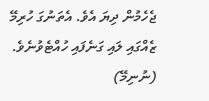ޖެހެމުން ދިޔަ އެވެ. އެތަނުގަ ހުރިމޭ ޒެއްގައި ލައި ގަނެފައި ހުއްޓެވުނެވެ.
(ނުނިމޭ)